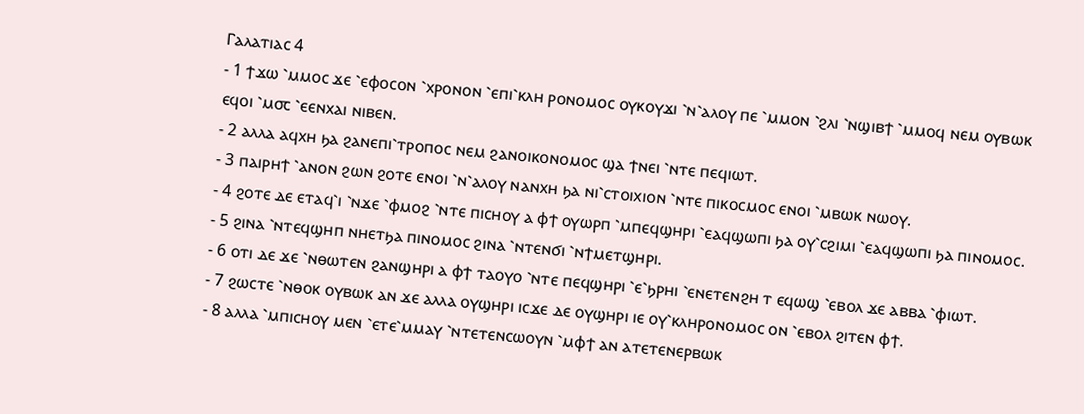Ⲅⲁⲗⲁⲧⲓⲁⲥ 4
- 1 ϯϫⲱ ⳿ⲙⲙⲟⲥ ϫⲉ ⳿ⲉⲫⲟⲥⲟⲛ ⳿ⲭⲣⲟⲛⲟⲛ ⳿ⲉⲡⲓ⳿ⲕⲗⲏ ⲣⲟⲛⲟⲙⲟⲥ ⲟⲩⲕⲟⲩϫⲓ ⳿ⲛ⳿ⲁⲗⲟⲩ ⲡⲉ ⳿ⲙⲙⲟⲛ ⳿ϩⲗⲓ ⳿ⲛϣⲓⲃϯ ⳿ⲙⲙⲟϥ ⲛⲉⲙ ⲟⲩⲃⲱⲕ ⲉϥⲟⲓ ⳿ⲙ⳪ ⳿ⲉⲉⲛⲭⲁⲓ ⲛⲓⲃⲉⲛ.
- 2 ⲁⲗⲗⲁ ⲁϥⲭⲏ ϧⲁ ϩⲁⲛⲉⲡⲓ⳿ⲧⲣⲟⲡⲟⲥ ⲛⲉⲙ ϩⲁⲛⲟⲓⲕⲟⲛⲟⲙⲟⲥ ϣⲁ ϯⲛⲉⲓ ⳿ⲛⲧⲉ ⲡⲉϥⲓⲱⲧ.
- 3 ⲡⲁⲓⲣⲏϯ ⳿ⲁⲛⲟⲛ ϩⲱⲛ ϩⲟⲧⲉ ⲉⲛⲟⲓ ⳿ⲛ⳿ⲁⲗⲟⲩ ⲛⲁⲛⲭⲏ ϧⲁ ⲛⲓ⳿ⲥⲧⲟⲓⲭⲓⲟⲛ ⳿ⲛⲧⲉ ⲡⲓⲕⲟⲥⲙⲟⲥ ⲉⲛⲟⲓ ⳿ⲙⲃⲱⲕ ⲛⲱⲟⲩ.
- 4 ϩⲟⲧⲉ ⲇⲉ ⲉⲧⲁϥ⳿ⲓ ⳿ⲛϫⲉ ⳿ⲫⲙⲟϩ ⳿ⲛⲧⲉ ⲡⲓⲥⲏⲟⲩ ⲁ ⲫϯ ⲟⲩⲱⲣⲡ ⳿ⲙⲡⲉϥϣⲏⲣⲓ ⳿ⲉⲁϥϣⲱⲡⲓ ϧⲁ ⲟⲩ⳿ⲥϩⲓⲙⲓ ⳿ⲉⲁϥϣⲱⲡⲓ ϧⲁ ⲡⲓⲛⲟⲙⲟⲥ.
- 5 ϩⲓⲛⲁ ⳿ⲛⲧⲉϥϣⲏⲡ ⲛⲏⲉⲧϧⲁ ⲡⲓⲛⲟⲙⲟⲥ ϩⲓⲛⲁ ⳿ⲛⲧⲉⲛϭⲓ ⳿ⲛϯⲙⲉⲧϣⲏⲣⲓ.
- 6 ⲟⲧⲓ ⲇⲉ ϫⲉ ⳿ⲛⲑⲱⲧⲉⲛ ϩⲁⲛϣⲏⲣⲓ ⲁ ⲫϯ ⲧⲁⲟⲩⲟ ⳿ⲛⲧⲉ ⲡⲉϥϣⲏⲣⲓ ⳿ⲉ⳿ϧⲣⲏⲓ ⳿ⲉⲛⲉⲧⲉⲛϩⲏ ⲧ ⲉϥⲱϣ ⳿ⲉⲃⲟⲗ ϫⲉ ⲁⲃⲃⲁ ⳿ⲫⲓⲱⲧ.
- 7 ϩⲱⲥⲧⲉ ⳿ⲛⲑⲟⲕ ⲟⲩⲃⲱⲕ ⲁⲛ ϫⲉ ⲁⲗⲗⲁ ⲟⲩϣⲏⲣⲓ ⲓⲥϫⲉ ⲇⲉ ⲟⲩϣⲏⲣⲓ ⲓⲉ ⲟⲩ⳿ⲕⲗⲏⲣⲟⲛⲟⲙⲟⲥ ⲟⲛ ⳿ⲉⲃⲟⲗ ϩⲓⲧⲉⲛ ⲫϯ.
- 8 ⲁⲗⲗⲁ ⳿ⲙⲡⲓⲥⲏⲟⲩ ⲙⲉⲛ ⳿ⲉⲧⲉ⳿ⲙⲙⲁⲩ ⳿ⲛⲧⲉⲧⲉⲛⲥⲱⲟⲩⲛ ⳿ⲙⲫϯ ⲁⲛ ⲁⲧⲉⲧⲉⲛⲉⲣⲃⲱⲕ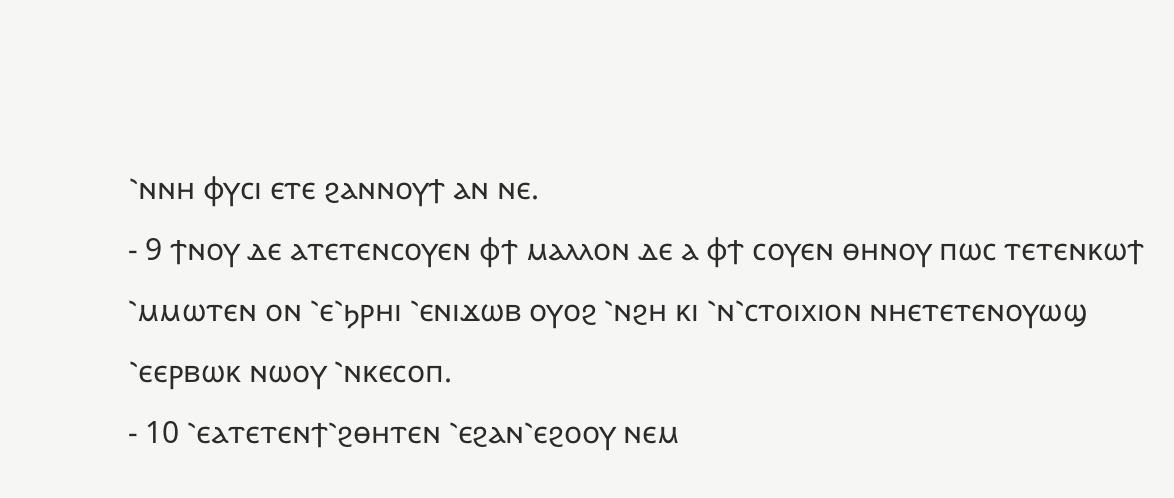⳿ⲛⲛⲏ ⲫⲩⲥⲓ ⲉⲧⲉ ϩⲁⲛⲛⲟⲩϯ ⲁⲛ ⲛⲉ.
- 9 ϯⲛⲟⲩ ⲇⲉ ⲁⲧⲉⲧⲉⲛⲥⲟⲩⲉⲛ ⲫϯ ⲙⲁⲗⲗⲟⲛ ⲇⲉ ⲁ ⲫϯ ⲥⲟⲩⲉⲛ ⲑⲏⲛⲟⲩ ⲡⲱⲥ ⲧⲉⲧⲉⲛⲕⲱϯ ⳿ⲙⲙⲱⲧⲉⲛ ⲟⲛ ⳿ⲉ⳿ϧⲣⲏⲓ ⳿ⲉⲛⲓϫⲱⲃ ⲟⲩⲟϩ ⳿ⲛϩⲏ ⲕⲓ ⳿ⲛ⳿ⲥⲧⲟⲓⲭⲓⲟⲛ ⲛⲏⲉⲧⲉⲧⲉⲛⲟⲩⲱϣ ⳿ⲉⲉⲣⲃⲱⲕ ⲛⲱⲟⲩ ⳿ⲛⲕⲉⲥⲟⲡ.
- 10 ⳿ⲉⲁⲧⲉⲧⲉⲛϯ⳿ϩⲑⲏⲧⲉⲛ ⳿ⲉϩⲁⲛ⳿ⲉϩⲟⲟⲩ ⲛⲉⲙ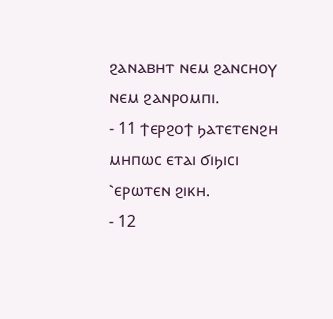ϩⲁⲛⲁⲃⲏⲧ ⲛⲉⲙ ϩⲁⲛⲥⲏⲟⲩ ⲛⲉⲙ ϩⲁⲛⲣⲟⲙⲡⲓ.
- 11 ϯⲉⲣϩⲟϯ ϧⲁⲧⲉⲧⲉⲛϩⲏ ⲙⲏⲡⲱⲥ ⲉⲧⲁⲓ ϭⲓϧⲓⲥⲓ ⳿ⲉⲣⲱⲧⲉⲛ ϩⲓⲕⲏ.
- 12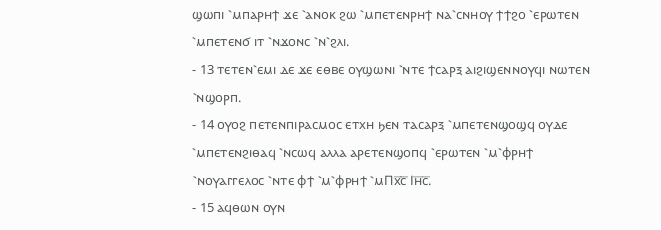ϣⲱⲡⲓ ⳿ⲙⲡⲁⲣⲏϯ ϫⲉ ⳿ⲁⲛⲟⲕ ϩⲱ ⳿ⲙⲡⲉⲧⲉⲛⲣⲏϯ ⲛⲁ⳿ⲥⲛⲏⲟⲩ ϯϯϩⲟ ⳿ⲉⲣⲱⲧⲉⲛ ⳿ⲙⲡⲉⲧⲉⲛϭ ⲓⲧ ⳿ⲛϫⲟⲛⲥ ⳿ⲛ⳿ϩⲗⲓ.
- 13 ⲧⲉⲧⲉⲛ⳿ⲉⲙⲓ ⲇⲉ ϫⲉ ⲉⲑⲃⲉ ⲟⲩϣⲱⲛⲓ ⳿ⲛⲧⲉ ϯⲥⲁⲣⲝ ⲁⲓϩⲓϣⲉⲛⲛⲟⲩϥⲓ ⲛⲱⲧⲉⲛ ⳿ⲛϣⲟⲣⲡ.
- 14 ⲟⲩⲟϩ ⲡⲉⲧⲉⲛⲡⲓⲣⲁⲥⲙⲟⲥ ⲉⲧⲭⲏ ϧⲉⲛ ⲧⲁⲥⲁⲣⲝ ⳿ⲙⲡⲉⲧⲉⲛϣⲟϣϥ ⲟⲩⲇⲉ ⳿ⲙⲡⲉⲧⲉⲛϩⲓⲑⲁϥ ⳿ⲛⲥⲱϥ ⲁⲗⲗⲁ ⲁⲣⲉⲧⲉⲛϣⲟⲡϥ ⳿ⲉⲣⲱⲧⲉⲛ ⳿ⲙ⳿ⲫⲣⲏϯ ⳿ⲛⲟⲩⲁⲅⲅⲉⲗⲟⲥ ⳿ⲛⲧⲉ ⲫϯ ⳿ⲙ⳿ⲫⲣⲏϯ ⳿ⲙⲠⲭ̅ⲥ̅ Ⲓⲏ̅ⲥ̅.
- 15 ⲁϥⲑⲱⲛ ⲟⲩⲛ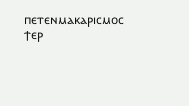ⲡⲉⲧⲉⲛⲙⲁⲕⲁⲣⲓⲥⲙⲟⲥ ϯⲉⲣ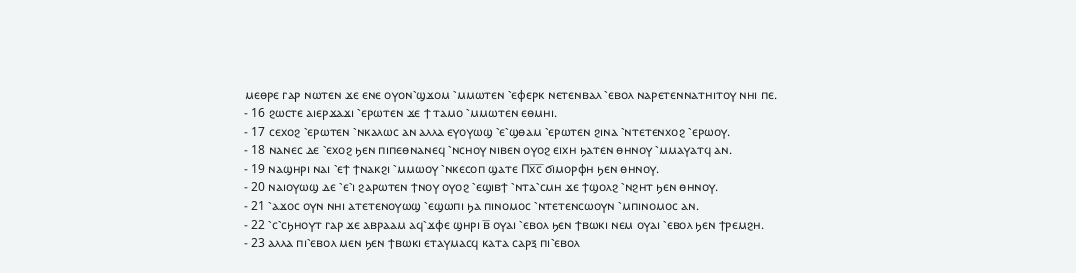ⲙⲉⲑⲣⲉ ⲅⲁⲣ ⲛⲱⲧⲉⲛ ϫⲉ ⲉⲛⲉ ⲟⲩⲟⲛ⳿ϣϫⲟⲙ ⳿ⲙⲙⲱⲧⲉⲛ ⳿ⲉⲫⲉⲣⲕ ⲛⲉⲧⲉⲛⲃⲁⲗ ⳿ⲉⲃⲟⲗ ⲛⲁⲣⲉⲧⲉⲛⲛⲁⲧⲏⲓⲧⲟⲩ ⲛⲏⲓ ⲡⲉ.
- 16 ϩⲱⲥⲧⲉ ⲁⲓⲉⲣϫⲁϫⲓ ⳿ⲉⲣⲱⲧⲉⲛ ϫⲉ ϯ ⲧⲁⲙⲟ ⳿ⲙⲙⲱⲧⲉⲛ ⲉⲑⲙⲏⲓ.
- 17 ⲥⲉⲭⲟϩ ⳿ⲉⲣⲱⲧⲉⲛ ⳿ⲛⲕⲁⲗⲱⲥ ⲁⲛ ⲁⲗⲗⲁ ⲉⲩⲟⲩⲱϣ ⳿ⲉ⳿ϣⲑⲁⲙ ⳿ⲉⲣⲱⲧⲉⲛ ϩⲓⲛⲁ ⳿ⲛⲧⲉⲧⲉⲛⲭⲟϩ ⳿ⲉⲣⲱⲟⲩ.
- 18 ⲛⲁⲛⲉⲥ ⲇⲉ ⳿ⲉⲭⲟϩ ϧⲉⲛ ⲡⲓⲡⲉⲑⲛⲁⲛⲉϥ ⳿ⲛⲥⲏⲟⲩ ⲛⲓⲃⲉⲛ ⲟⲩⲟϩ ⲉⲓⲭⲏ ϧⲁⲧⲉⲛ ⲑⲏⲛⲟⲩ ⳿ⲙⲙⲁⲩⲁⲧϥ ⲁⲛ.
- 19 ⲛⲁϣⲏⲣⲓ ⲛⲁⲓ ⳿ⲉϯ ϯⲛⲁⲕϩⲓ ⳿ⲙⲙⲱⲟⲩ ⳿ⲛⲕⲉⲥⲟⲡ ϣⲁⲧⲉ Ⲡⲭ̅ⲥ̅ ϭⲓⲙⲟⲣⲫⲏ ϧⲉⲛ ⲑⲏⲛⲟⲩ.
- 20 ⲛⲁⲓⲟⲩⲱϣ ⲇⲉ ⳿ⲉ⳿ⲓ ϩⲁⲣⲱⲧⲉⲛ ϯⲛⲟⲩ ⲟⲩⲟϩ ⳿ⲉϣⲓⲃϯ ⳿ⲛⲧⲁ⳿ⲥⲙⲏ ϫⲉ ϯϣⲟⲗϩ ⳿ⲛϩⲏⲧ ϧⲉⲛ ⲑⲏⲛⲟⲩ.
- 21 ⳿ⲁϫⲟⲥ ⲟⲩⲛ ⲛⲏⲓ ⲁⲧⲉⲧⲉⲛⲟⲩⲱϣ ⳿ⲉϣⲱⲡⲓ ϧⲁ ⲡⲓⲛⲟⲙⲟⲥ ⳿ⲛⲧⲉⲧⲉⲛⲥⲱⲟⲩⲛ ⳿ⲙⲡⲓⲛⲟⲙⲟⲥ ⲁⲛ.
- 22 ⳿ⲥ⳿ⲥϧⲏⲟⲩⲧ ⲅⲁⲣ ϫⲉ ⲁⲃⲣⲁⲁⲙ ⲁϥ⳿ϫⲫⲉ ϣⲏⲣⲓ ⲃ̅ ⲟⲩⲁⲓ ⳿ⲉⲃⲟⲗ ϧⲉⲛ ϯⲃⲱⲕⲓ ⲛⲉⲙ ⲟⲩⲁⲓ ⳿ⲉⲃⲟⲗ ϧⲉⲛ ϯⲣⲉⲙϩⲏ.
- 23 ⲁⲗⲗⲁ ⲡⲓ⳿ⲉⲃⲟⲗ ⲙⲉⲛ ϧⲉⲛ ϯⲃⲱⲕⲓ ⲉⲧⲁⲩⲙⲁⲥϥ ⲕⲁⲧⲁ ⲥⲁⲣⲝ ⲡⲓ⳿ⲉⲃⲟⲗ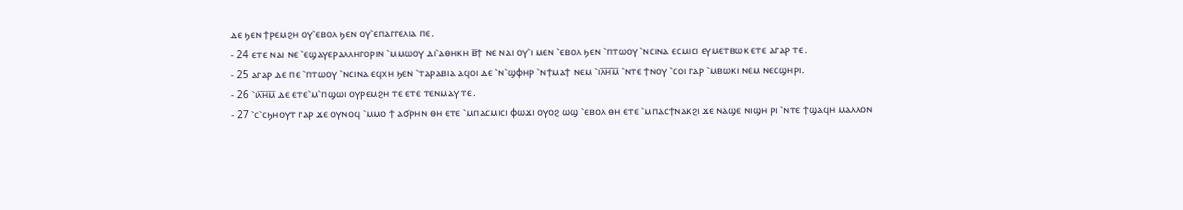ⲇⲉ ϧⲉⲛ ϯⲣⲉⲙϩⲏ ⲟⲩ⳿ⲉⲃⲟⲗ ϧⲉⲛ ⲟⲩ⳿ⲉⲡⲁⲅⲅⲉⲗⲓⲁ ⲡⲉ.
- 24 ⲉⲧⲉ ⲛⲁⲓ ⲛⲉ ⳿ⲉϣⲁⲩⲉⲣⲁⲗⲗⲏⲅⲟⲣⲓⲛ ⳿ⲙⲙⲱⲟⲩ ⲇⲓ⳿ⲁⲑⲏⲕⲏ ⲃ̅ϯ ⲛⲉ ⲛⲁⲓ ⲟⲩ⳿ⲓ ⲙⲉⲛ ⳿ⲉⲃⲟⲗ ϧⲉⲛ ⳿ⲡⲧⲱⲟⲩ ⳿ⲛⲥⲓⲛⲁ ⲉⲥⲙⲓⲥⲓ ⲉⲩⲙⲉⲧⲃⲱⲕ ⲉⲧⲉ ⲁⲅⲁⲣ ⲧⲉ.
- 25 ⲁⲅⲁⲣ ⲇⲉ ⲡⲉ ⳿ⲡⲧⲱⲟⲩ ⳿ⲛⲥⲓⲛⲁ ⲉϥⲭⲏ ϧⲉⲛ ⳿ⲧⲁⲣⲁⲃⲓⲁ ⲁϥⲟⲓ ⲇⲉ ⳿ⲛ⳿ϣⲫⲏⲣ ⳿ⲛϯⲙⲁϯ ⲛⲉⲙ ⳿ⲓⲗ̅ⲏ̅ⲙ̅ ⳿ⲛⲧⲉ ϯⲛⲟⲩ ⳿ⲥⲟⲓ ⲅⲁⲣ ⳿ⲙⲃⲱⲕⲓ ⲛⲉⲙ ⲛⲉⲥϣⲏⲣⲓ.
- 26 ⳿ⲓⲗ̅ⲏ̅ⲙ̅ ⲇⲉ ⲉⲧⲉ⳿ⲙ⳿ⲡϣⲱⲓ ⲟⲩⲣⲉⲙϩⲏ ⲧⲉ ⲉⲧⲉ ⲧⲉⲛⲙⲁⲩ ⲧⲉ.
- 27 ⳿ⲥ⳿ⲥϧⲏⲟⲩⲧ ⲅⲁⲣ ϫⲉ ⲟⲩⲛⲟϥ ⳿ⲙⲙⲟ ϯ ⲁϭⲣⲏⲛ ⲑⲏ ⲉⲧⲉ ⳿ⲙⲡⲁⲥⲙⲓⲥⲓ ⲫⲱϫⲓ ⲟⲩⲟϩ ⲱϣ ⳿ⲉⲃⲟⲗ ⲑⲏ ⲉⲧⲉ ⳿ⲙⲡⲁⲥϯⲛⲁⲕϩⲓ ϫⲉ ⲛⲁϣⲉ ⲛⲓϣⲏ ⲣⲓ ⳿ⲛⲧⲉ ϯϣⲁϥⲏ ⲙⲁⲗⲗⲟⲛ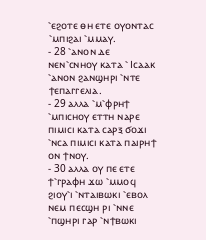⳿ⲉϩⲟⲧⲉ ⲑⲏ ⲉⲧⲉ ⲟⲩⲟⲛⲧⲁⲥ ⳿ⲙⲡⲓϩⲁⲓ ⳿ⲙⲙⲁⲩ.
- 28 ⳿ⲁⲛⲟⲛ ⲇⲉ ⲛⲉⲛ⳿ⲥⲛⲏⲟⲩ ⲕⲁⲧⲁ ⳿ Ⲓⲥⲁⲁⲕ ⳿ⲁⲛⲟⲛ ϩⲁⲛϣⲏⲣⲓ ⳿ⲛⲧⲉ ϯⲉⲡⲁⲅⲅⲉⲗⲓⲁ.
- 29 ⲁⲗⲗⲁ ⳿ⲙ⳿ⲫⲣⲏϯ ⳿ⲙⲡⲓⲥⲏⲟⲩ ⲉⲧⲧⲏ ⲛⲁⲣⲉ ⲡⲓⲙⲓⲥⲓ ⲕⲁⲧⲁ ⲥⲁⲣⲝ ϭⲟϫⲓ ⳿ⲛⲥⲁ ⲡⲓⲙⲓⲥⲓ ⲕⲁⲧⲁ ⲡⲁⲓⲣⲏϯ ⲟⲛ ϯⲛⲟⲩ.
- 30 ⲁⲗⲗⲁ ⲟⲩ ⲡⲉ ⲉⲧⲉ ϯ⳿ⲅⲣⲁⲫⲏ ϫⲱ ⳿ⲙⲙⲟϥ ϩⲓⲟⲩ⳿ⲓ ⳿ⲛⲧⲁⲓⲃⲱⲕⲓ ⳿ⲉⲃⲟⲗ ⲛⲉⲙ ⲡⲉⲥϣⲏ ⲣⲓ ⳿ⲛⲛⲉ ⳿ⲡϣⲏⲣⲓ ⲅⲁⲣ ⳿ⲛϯⲃⲱⲕⲓ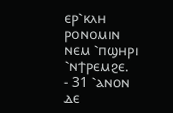ⲉⲣ⳿ⲕⲗⲏ ⲣⲟⲛⲟⲙⲓⲛ ⲛⲉⲙ ⳿ⲡϣⲏⲣⲓ ⳿ⲛϯⲣⲉⲙϩⲉ.
- 31 ⳿ⲁⲛⲟⲛ ⲇⲉ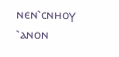ⲛⲉⲛ⳿ⲥⲛⲏⲟⲩ ⳿ⲁⲛⲟⲛ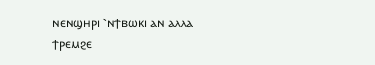ⲛⲉⲛϣⲏⲣⲓ ⳿ⲛϯⲃⲱⲕⲓ ⲁⲛ ⲁⲗⲗⲁ ϯⲣⲉⲙϩⲉ